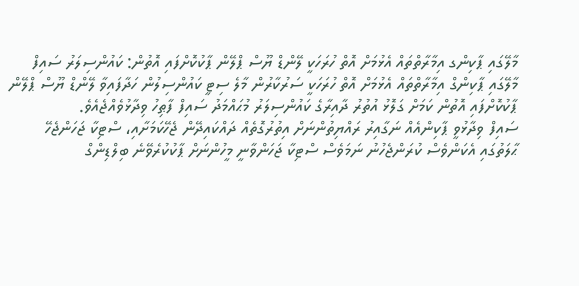މާލޭގައި ޕާކިންގ އިމާރާތްތައް އެޅުމަށް އޮތް ހުރަހަކީ ލޭންޑް ޔޫސް ޕްލޭން ޕާކުކޮށްފައި އޮތުން: ކައުންސިލަރު ސައިފް
މާލޭގައި ޕާކިންގް އިމާރާތްތައް އެޅުމަށް އޮތް ހުރަހަކީ ސަރުކާރުން މާލެ ސިޓީ ކައުންސިލުން ހަދާފައިވާ ލޭންޑް ޔޫސް ޕްލޭން ޕާކުކޮށްފައި އޮތުން ކަމަށް ގަލޮޅު އުތުރު ދާއިރާގެ ކައުންސިލަރު މުޙައްމަދު ސައިފް ފާޠިހު ވިދާޅުވެއްޖެއެވެ.
ސައިފް ވިދާޅުވީ ޕާކިންއެއް ނަގާއިރު ރައްޔިތުންނަށް އިތުރުގޮތެއް ދައްކައިދޭން ޖެހޭކަމަށާއި، ސްޓިކާ ޖަހަންޖެހޭ ޙާލަތުގައި އެކަންވެސް ކުރަންޖެހުނު ނަމަވެސް ސްޓިކާ ޖަހަންވާނީ މީހުންނަށް ޕާކުކުރެވޭނެ ބިލްޑިންގް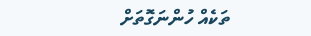ތަކެއް ހުންނަގޮތަށް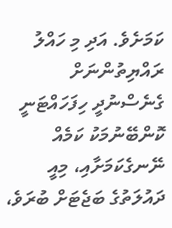ކަމަށެވެ. އަދި މި ހައްލު ރައްޔިތުންނަށް ގެނެސްނުދީ ހިފަހައްޓަނީ ކޮންބޭނުމަކު ކަމެއް ނޭނގެކަމަށާއި، މިއީ ދައުލަތުގެ ބަޖެޓަށް ބުރަވެ،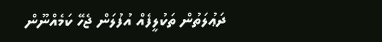ދަޢުލަތުން ތަކުލީފެއް އުފުލަން ޖެހޭ ކަމެއްނޫން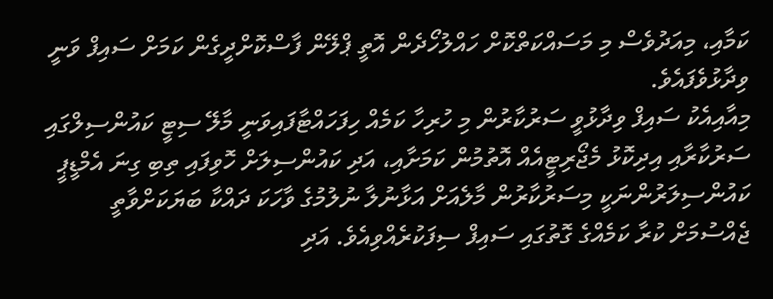ކަމާއި، މިއަދުވެސް މި މަސައްކަތްކޮށް ހައްލުހޯދެން އޮތީ ޕްލޭން ފާސްކޮށްދީގެން ކަމަށް ސައިފް ވަނީ ވިދާޅުވެފައެވެ.
މިއާއިއެކު ސައިފް ވިދާޅުވީ ސަރުކާރުން މި ހުރިހާ ކަމެއް ހިފަހައްޓާފައިވަނީ މާލޭ ސިޓީ ކައުންސިލްގައި ސަރުކާރާއި އިދިކޮޅު މެޖޯރިޓީއެއް އޮތުމުން ކަމަށާއި، އަދި ކައުންސިލަށް ހޮވިފައި ތިބި ގިނަ އެމްޑީޕީ ކައުންސިލަރުންނަކީ މިސަރުކާރުން މާލެއަށް އަޅާނުލާ ނުލުމުގެ ވާހަކަ ދައްކާ ބަޔަކަށްވާތީ ޖެއްސުމަށް ކުރާ ކަމެއްގެ ގޮތުގައި ސައިފް ސިފަކުރެއްވިއެވެ. އަދި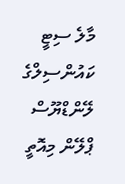މާލެ ސިޓީ ކައުންސިލްގެ ލޭންޑްޔޫސް ޕްލޭން މިއޮތީ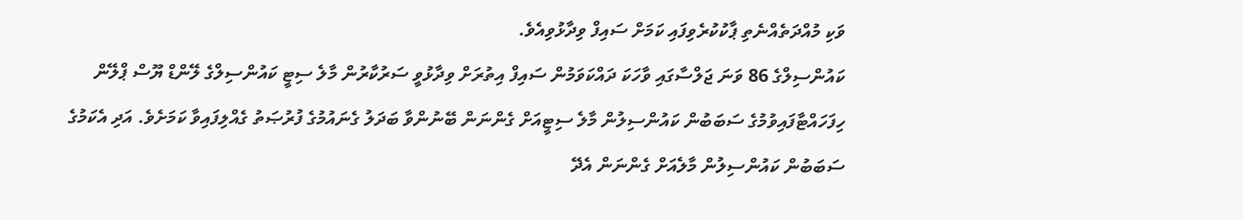ވަކި މުއްދަތެއްނެތި ޕާކުކުރެވިފައި ކަމަށް ސައިފް ވިދާޅުވިއެވެ.
ކައުންސިލްގެ 86 ވަނަ ޖަލްސާގައި ވާހަކަ ދައްކަވަމުން ސައިފް އިތުރަށް ވިދާޅުވީ ސަރުކާރުން މާލެ ސިޓީ ކައުންސިލްގެ ލޭންޑް ޔޫސް ޕްލޭން ހިފަހައްޓާފައިވުމުގެ ސަބަބުން ކައުންސިލުން މާލެ ސިޓީއަށް ގެންނަން ބޭނުންވާ ބަދަލު ގެނައުމުގެ ފުރުޞަތު ގެއްލިފައިވާ ކަމަށެވެ. އަދި އެކަމުގެ ސަބަބުން ކައުންސިލުން މާލެއަށް ގެންނަން އެދޭ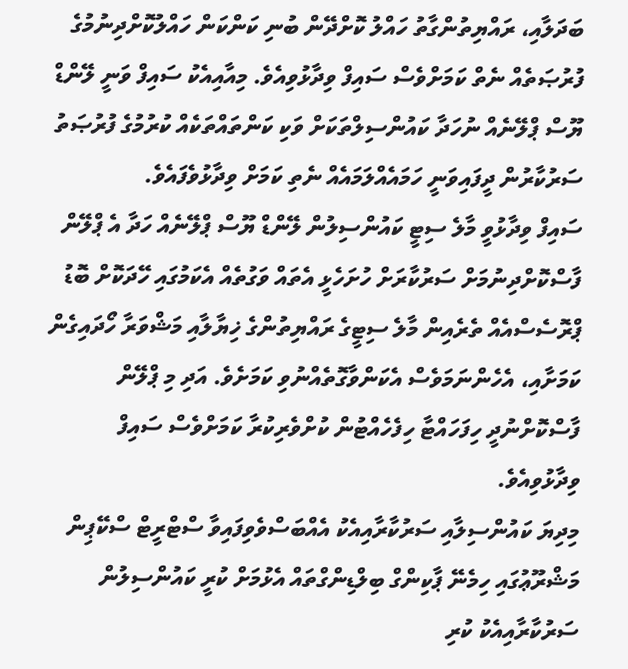ބަދަލާއި، ރައްޔިތުންގާތު ހައްލު ކޮށްދޭން ބުނި ކަންކަން ހައްލުކޮށްދިނުމުގެ ފުރުޞަތެއް ނެތް ކަމަށްވެސް ސައިފް ވިދާޅުވިއެވެ. މިއާއިއެކު ސައިފް ވަނީ ލޭންޑް ޔޫސް ޕްލޭނެއް ނުހަދާ ކައުންސިލްތަކަށް ވަކި ކަންތައްތަކެއް ކުރުމުގެ ފުރުޞަތު ސަރުކާރުން ދީފައިވަނީ ހަމައެއްލަމައެއް ނެތި ކަމަށް ވިދާޅުވެފައެވެ.
ސައިފް ވިދާޅުވީ މާލެ ސިޓީ ކައުންސިލުން ލޭންޑް ޔޫސް ޕްލޭނެއް ހަދާ އެ ޕްލޭން ފާސްކޮށްދިނުމަށް ސަރުކާރަށް ހުށަހެޅީ އެތައް ވަގުތެއް އެކަމުގައި ހޭދަކޮށް ބޮޑު ޕްރޮސެސްއެއް ތެރެއިން މާލެ ސިޓީގެ ރައްޔިތުންގެ ޚިޔާލާއި މަޝްވަރާ ހޯދައިގެން ކަމަށާއި، އެހެންނަމަވެސް އެކަންވާގޮތެއްނުވި ކަމަށެވެ. އަދި މި ޕްލޭން ފާސްކޮށްނުދީ ހިފަހައްޓާ ހިފެހެއްޓުން ކުށްވެރިކުރާ ކަމަށްވެސް ސައިފް ވިދާޅުވިއެވެ.
މިދިޔަ ކައުންސިލާއި ސަރުކާރާއިއެކު އެއްބަސްވެވިފައިވާ ސްޓްރީޓް ސްކޭޕިން މަޝްރޫޢުގައި ހިމެނޭ ޕާކިންގް ބިލްޑިންގްތައް އެޅުމަށް ކުރީ ކައުންސިލުން ސަރުކާރާއިއެކު ކުރި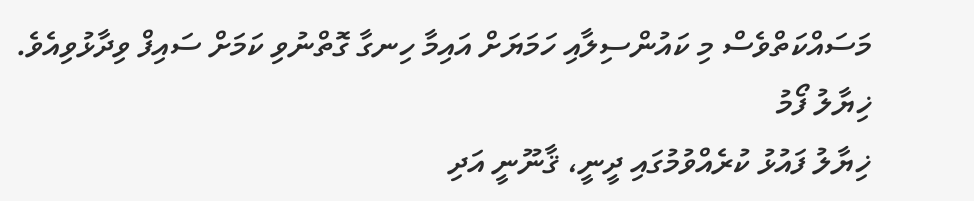މަސައްކަތްވެސް މި ކައުންސިލާއި ހަމަޔަށް އައިމާ ހިނގާ ގޮތްނުވި ކަމަށް ސައިފް ވިދާޅުވިއެވެ.
ޚިޔާލު ފޯމު
ޚިޔާލު ފައުޅު ކުރެއްވުމުގައި ދީނީ، ޤާނޫނީ އަދި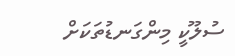ސުލޫކީ މިންގަނޑުތަކަށް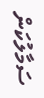ސަމާލުކަން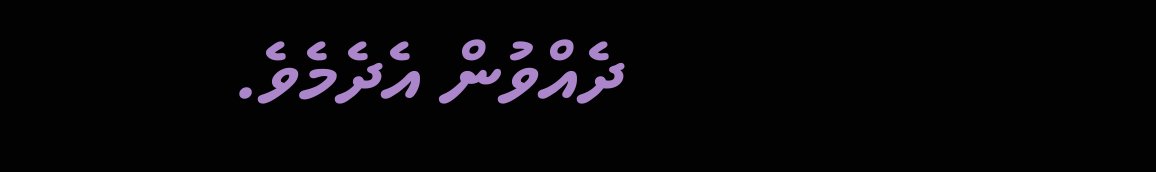ދެއްވުން އެދެމެވެ.